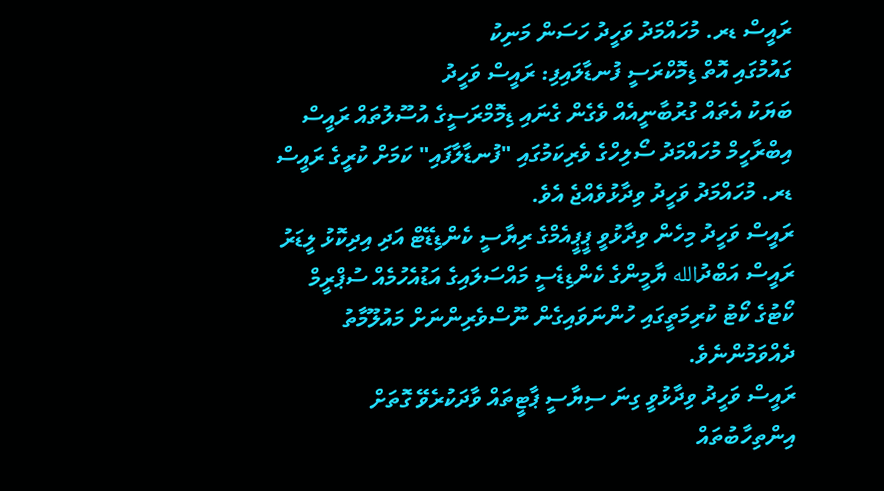ރައީސް ޑރ. މުހައްމަދު ވަހީދު ހަސަން މަނިކު
ގައުމުގައި އޮތް ޑިމޮކްރަސީ ފުނޑާލައިފި: ރައީސް ވަހީދު
ބަޔަކު އެތައް ގުރުބާނީއެއް ވެގެން ގެނައި ޑިމޮމްރަސީގެ އުސޫލުތައް ރައީސް އިބްރާހީމް މުހައްމަދު ސޯލިހްގެ ވެރިކަމުގައި "ފުނޑާލާފައި" ކަމަށް ކުރީގެ ރައީސް ޑރ. މުހައްމަދު ވަހީދު ވިދާޅުވެއްޖެ އެވެ.
ރައީސް ވަހީދު މިހެން ވިދާޅުވީ ޕީޕީއެމްގެ ރިޔާސީ ކެންޑިޑޭޓް އަދި އިދިކޮޅު ލީޑަރު ރައީސް އަބްދުالله ޔާމީންގެ ކެންޑިޑެސީ މައްސަލައިގެ އަޑުއެހުމެއް ސުޕްރީމް ކޯޓުގެ ކޯޓު ކުރިމަތީގައި ހުންނަވައިގެން ނޫސްވެރިންނަށް މައުލޫމާތު ދެއްވަމުންނެވެ.
ރައީސް ވަހީދު ވިދާޅުވީ ގިނަ ސިޔާސީ ޕާޓީތައް ވާދަކުރެވޭ ގޮތަށް އިންތިހާބުތައް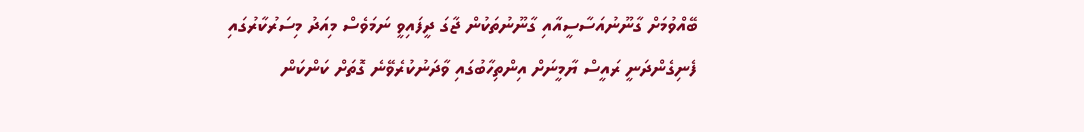ބޭއްވުމަށް ގާނޫނުއަސާސީއާއި ގާނޫނުތަކުން ޖާގަ ދީފައިވީ ނަމަވެސް މިއަދު މިސަރުކާރުގައި ފެނިގެންދަނީ ރައީސް ޔާމީނަށް އިންތިހާބުގައި ވާދަނުކުރެވޭނެ ގޮތަށް ކަންކަން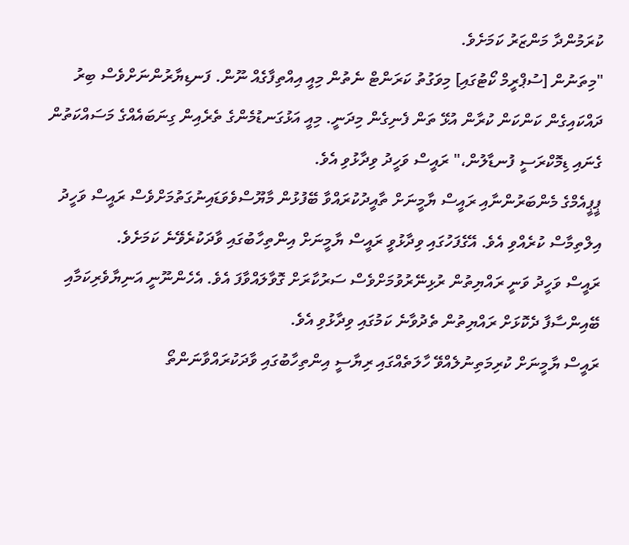ކުރަމުންދާ މަންޒަރު ކަމަށެވެ.
"މިތަނުން [ސުޕްރީމް ކޯޓުގައި] މިވަގުތު ކަރަންޓް ނެތުން މިއީ އިއްތިފާގެއް ނޫން. ފަނޑިޔާރުންނަށްވެސް ބިރު ދައްކައިގެން ކަންކަން ކުރާން އުޅޭ ތަން ފެނިގެން މިދަނީ. މިއީ އަޅުގަނޑުމެންގެ ތެރެއިން ގިނަބައެއްގެ މަސައްކަތުން ގެނައި ޑިމޮކްރަސީ ފުނޑާލުން،" ރައީސް ވަހީދު ވިދާޅުވި އެވެ.
ޕީޕީއެމްގެ މެންބަރުންނާއި ރައީސް ޔާމީނަށް ތާއީދުކުރައްވާ ބޭފުޅުން މާޔޫސްވެވަޑައިނުގަތުމަށްވެސް ރައީސް ވަހީދު އިލްތިމާސް ކުރެއްވި އެވެ. އޭގެފަހުގައި ވިދާޅުވީ ރައީސް ޔާމީނަށް އިންތިހާބުގައި ވާދަކުރެވޭނެ ކަމަށެވެ.
ރައީސް ވަހީދު ވަނީ ރައްޔިތުން ރުޅިނޭރުވުމަށްވެސް ސަރުކާރަށް ގޮވާލައްވާފަ އެވެ. އެހެންނޫނީ އަނިޔާވެރިކަމާއި ބޭއިންސާފާ ދެކޮޅަށް ރައްޔިތުން ތެދުވާނެ ކަމުގައި ވިދާޅުވި އެވެ.
ރައީސް ޔާމީނަށް ކުރިމަތިނުލެއްވޭ ހާލަތެއްގައި ރިޔާސީ އިންތިހާބުގައި ވާދަކުރައްވާނަންތޯ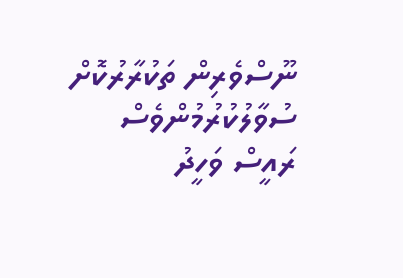ނޫސްވެރިން ތަކުރާރުކޮށް ސުވާލުކުރުމުންވެސް ރައީސް ވަހީދު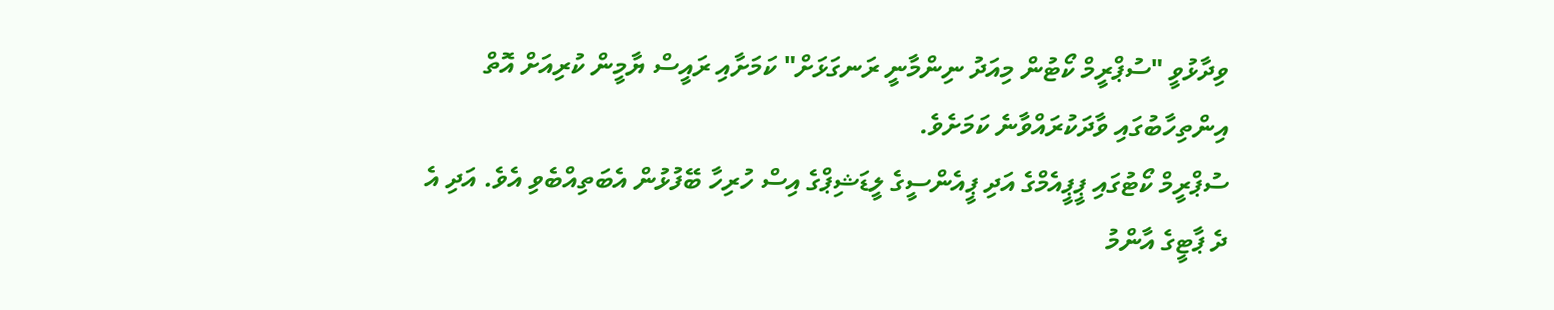ވިދާޅުވީ "ސުޕްރީމް ކޯޓުން މިއަދު ނިންމާނީ ރަނގަޅަށް" ކަމަށާއި ރައީސް ޔާމީން ކުރިއަށް އޮތް އިންތިހާބުގައި ވާދަކުރައްވާނެ ކަމަށެވެ.
ސުޕްރީމް ކޯޓުގައި ޕީޕީއެމްގެ އަދި ޕީއެންސީގެ ލީޑަޝިޕްގެ އިސް ހުރިހާ ބޭފުޅުން އެބަތިއްބެވި އެވެ. އަދި އެ ދެ ޕާޓީގެ އާންމު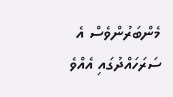މެންބަރުންވެސް އެ ސަރަހައްދުގައި އެއްވެ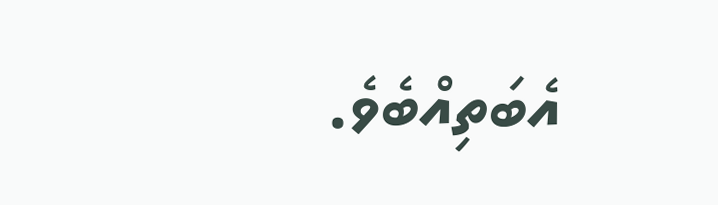އެބަތިއްބެވެ.